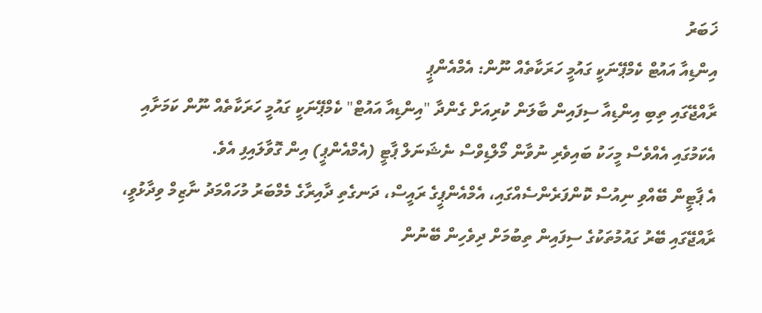ޚަބަރު
އިންޑިއާ އައުޓް ކެމްޕޭނަކީ ގައުމީ ހަރަކާތެއް ނޫން: އެމްއެންޕީ
ރާއްޖޭގައި ތިބި އިންޑިއާ ސިފައިން ބާލަން ކުރިއަށް ގެންދާ "އިންޑިއާ އައުޓް" ކެމްޕޭނަކީ ގައުމީ ހަރަކާތެއް ނޫން ކަމަށާއި އެކަމުގައި އެއްވެސް މީހަކު ބައިވެރި ނުވާން މޯލްޑިވްސް ނެޝަނަލް ޕާޓީ (އެމްއެންޕީ) އިން ގޮވާލައިފި އެވެ.
އެ ޕާޓީން ބޭއްވި ނިއުސް ކޮންފަރެންސެއްގައި، އެމްއެންޕީގެ ރައީސް، ދަނގެތި ދާއިރާގެ މެމްބަރު މުހައްމަދު ނާޒިމް ވިދާޅުވީ، ރާއްޖޭގައި ބޭރު ގައުމުތަކުގެ ސިފައިން ތިބުމަށް ދިވެހިން ބޭނުން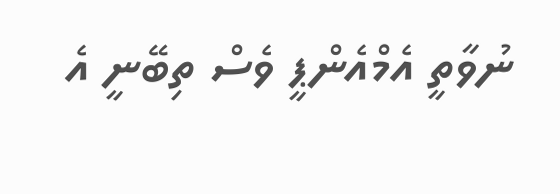ނުވާތީ އެމްއެންޕީ ވެސް ތިބޭނީ އެ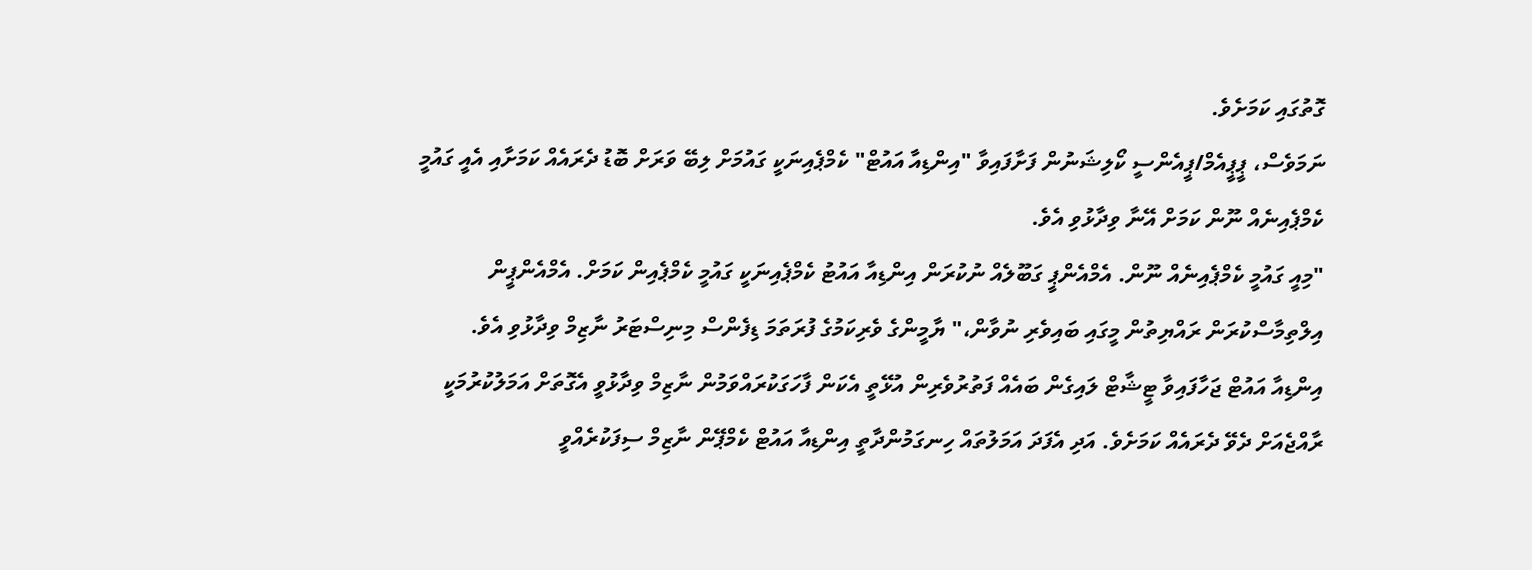ގޮތުގައި ކަމަށެވެ.
ނަމަވެސް، ޕީޕީއެމް/ޕީއެންސީ ކޯލިޝަނުން ފަށާފައިވާ "އިންޑިއާ އައުޓް" ކެމްޕެއިނަކީ ގައުމަށް ލިބޭ ވަރަށް ބޮޑު ދެރައެއް ކަމަށާއި އެއީ ގައުމީ ކެމްޕެއިނެއް ނޫން ކަމަށް އޭނާ ވިދާޅުވި އެވެ.
"މިއީ ގައުމީ ކެމްޕެއިނެއް ނޫން. އެމްއެންޕީ ގަބޫލެއް ނުކުރަން އިންޑިއާ އައުޓު ކެމްޕެއިނަކީ ގައުމީ ކެމްޕެއިން ކަމަށް. އެމްއެންޕީން އިލްތިމާސްކުރަން ރައްޔިތުން މީގައި ބައިވެރި ނުވާން،" ޔާމީންގެ ވެރިކަމުގެ ފުރަތަމަ ޑިފެންސް މިނިސްޓަރު ނާޒިމް ވިދާޅުވި އެވެ.
އިންޑިއާ އައުޓް ޖަހާފައިވާ ޓީޝާޓް ލައިގެން ބައެއް ފަތުރުވެރިން އުޅޭތީ އެކަން ފާހަގަކުރައްވަމުން ނާޒިމް ވިދާޅުވީ އެގޮތަށް އަމަލުކުރުމަކީ ރާއްޖެއަށް ދެވޭ ދެރައެއް ކަމަށެވެ. އަދި އެފަދަ އަމަލުތައް ހިނގަމުންދާތީ އިންޑިއާ އައުޓް ކެމްޕޭން ނާޒިމް ސިފަކުރެއްވީ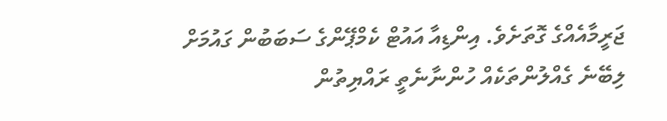ޖަރީމާއެއްގެ ގޮތަށެވެ. އިންޑިއާ އައުޓް ކެމްޕޭންގެ ސަބަބުން ގައުމަށް ލިބޭނެ ގެއްލުންތަކެއް ހުންނާނެތީ ރައްޔިތުން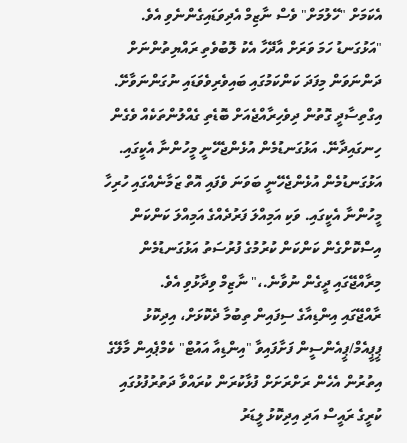އެކަމަށް "ހޭލުމަށް" ވެސް ނާޒިމް އެދިވަޑައިގެންނެވި އެވެ.
"އަޅުގަނޑު ހަމަ ވަރަށް އާދޭހާ އެކު ލޮބުވެތި ރައްޔިތުންނަށް ދަންނަވަން މިފަދަ ކަންކަމުގައި ބައިވެރިވެވަޑައި ނުގަންނަވާށޭ. އިގްތިސާދީ ގޮތުން ދިވެހިރާއްޖެއަށް ބޮޑެތި ގެއްލުންތަކެއް ވެގެން ހިނގައިދާނޭ. އަޅުގަނޑުމެން އުޅެންޖެހޭނީ މީހުންނާ އެކީގައި. އަޅުގަނޑުމެން އުޅެންޖެހޭނީ ބަވަނަ ވެފައި އޮތް ޒަމާނެއްގައި ހުރިހާ މީހުންނާ އެކީގައި. ވަކި އަމިއްލަ ފަރުދެއްގެ އަމިއްލަ ކަންކަން އިސްކޮށްގެން ކަންކަން ކުރުމުގެ ފުރުސަތު އަޅުގަނޑުމެން މިރާއްޖޭގައި ދީގެން ނުވާނެ.،" ނާޒިމް ވިދާޅުވި އެވެ.
ރާއްޖޭގައި އިންޑިއާގެ ސިފައިން ތިބުމާ ދެކޮޅަށް، އިދިކޮޅު ޕީޕީއެމް/ޕީއެންސީން ފަށާފައިވާ "އިންޑިއާ އައުޓް" ކެމްޕެއިން މާލޭގެ އިތުރުން އެހެން ރަށްރަށަށް ފުޅާކުރަން ކުރައްވާ ދަތުރުފުޅުގައި ކުރީގެ ރައީސް އަދި އިދިކޮޅު ލީޑަރު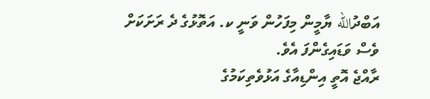އަބްދުالله ޔާމީން މިފަހުން ވަނީ ކ. އަތޮޅުގެ ދެ ރަށަކަށް ވެސް ވަޑައިގެންފަ އެވެ.
ރާއްޖެ އޮތީ އިންޑިއާގެ އަޅުވެތިކަމުގެ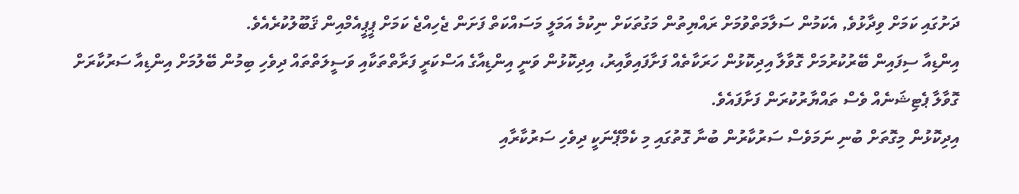ދަށުގައި ކަމަށް ވިދާޅުވެ, އެކަމުން ސަލާމަތްވުމަށް ރައްޔިތުން މަގުތަކަށް ނިކުމެ އަމަލީ މަސައްކަތް ފަށަން ޖެހިއްޖެ ކަމަށް ޕީޕީއެމްއިން ޤަބޫލުކުރެއެވެ.
އިންޑިއާ ސިފައިން ބޭރުކުރުމަށް ގޮވާލާ އިދިކޮޅުން ހަރަކާތެއް ފަށާފައިވާއިރު، އިދިކޮޅުން ވަނީ އިންޑިއާގެ އަސްކަރީ ފަރާތްތަކާއި ވަސީލަތްތައް ދިވެހި ބިމުން ބޭލުމަށް އިންޑިއާ ސަރުކާރަށް ގޮވާލާ ޕެޓިޝަނެއް ވެސް ތައްޔާރުކުރަން ފަށާފައެވެ.
އިދިކޮޅުން މިގޮތަށް ބުނި ނަމަވެސް ސަރުކާރުން ބުނާ ގޮތުގައި މި ކެމްޕޭނަކީ ދިވެހި ސަރުކާރާއި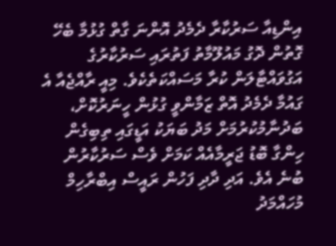އިންޑިއާ ސަރުކާރާ ދެމެދު އޮންނަ ގާތް ގުޅުމާ ބެހޭ ގޮތުން ދޮގު މައުލޫމާތު ފަތުރައި ސަރުކާރުގެ އަގުވައްޓާލަން ކުރާ މަސައްކަތެކެވެ. މިއީ ރާއްޖެއާ އެ ގައުމާ ދެމެދު އޮތް ޒަމާންވީ ގުޅުން ހީނަރުކޮށް، ބަދުނާމުކުރުމަށް މަދު ބަޔަކު އަޑީގައި ތިބިގެން ހިންގާ ބޮޑު ޖަރީމާއެއް ކަމަށް ވެސް ސަރުކާރުން ބުނެ އެވެ. އަދި ދާދި ފަހުން ރައީސް އިބްރާހިމް މުހައްމަދު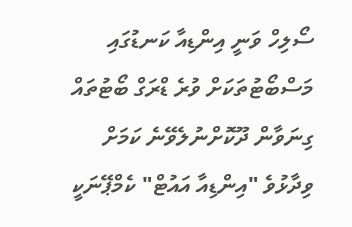ސޯލިހް ވަނީ އިންޑިއާ ކަނޑުގައި މަސްބޯޓުތަކަށް ވުރެ ޑްރަގް ބޯޓުތައް ގިނަވާން ދޫކޮށްނުލެވޭނެ ކަމަށް ވިދާޅުވެ "އިންޑިއާ އައުޓް" ކެމްޕޭނަކީ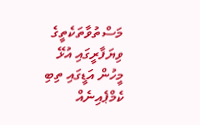މަސްތުވާތަކެތީގެ ވިޔަފާރީގައި އުޅޭ މީހުން އަޑީގައި ތިބި ކެމްޕެއިނެއް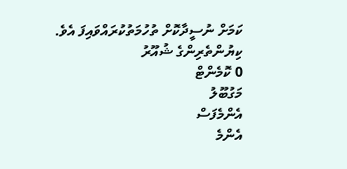ކަމަށް ނުސީދާކޮށް ތުހުމަތުކުރައްވައިފަ އެވެ.
ކިޔުންތެރިންގެ ޝުއޫރު
0 ކޮމެންޓް
މަގުބޫލު
އެންމެފަސް
އެންމެ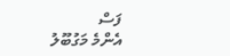ފަސް
އެންމެ މަގުބޫލު